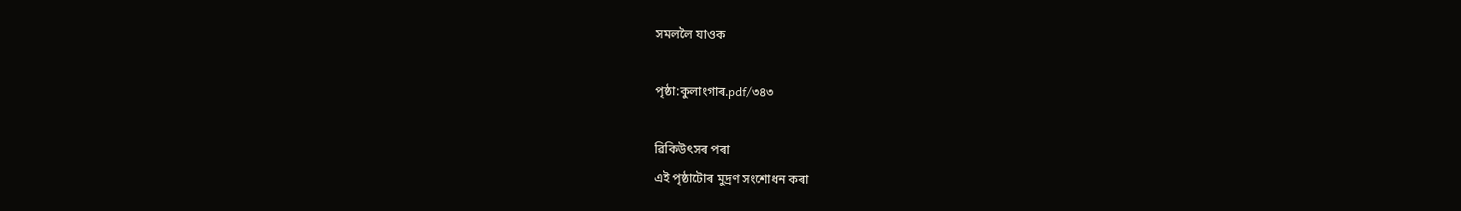সমললৈ যাওক

পৃষ্ঠা:কুলাংগাৰ.pdf/৩৪৩

ৱিকিউৎসৰ পৰা
এই পৃষ্ঠাটোৰ মুদ্ৰণ সংশোধন কৰা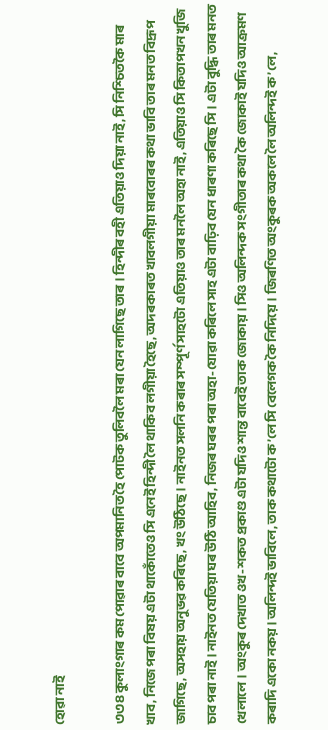হোৱা নাই

৩৩৪ কুলাংগাৰ কম পোৱাৰ বাবে অপমানিত হৈ পোটক তুলিবলৈ মৰা যেন লাগিছে তাৰ। হিন্দীৰ বহী এতিয়াও দিয়া নাই, সি নিশ্চিতকৈ মাৰ খাব, নিজে পৰা বিষয় এটা থাকোঁতেও সি এনেই হিন্দী লৈ থাকিব লগীয়া হৈছে, অদৰকাৰত খাবলগীয়া মাৰবোৰৰ কথা ভাবি তাৰ মনত বিদ্ৰূপ জাগিছে, অসহায় অনুভৱ কৰিছে, খং উঠিছে। নাইনত সলনি কৰাৰ সম্পূৰ্ণ সাহটো এতিয়াও তাৰ মনলৈ অহা নাই, এতিয়াও সি কিতাপখন খুজি চাব পৰা নাই। নাইনত যেতিয়া ঘৰ উঠি আহিব, নিজৰ ঘৰৰ পৰা অহা-যোৱা কৰিলে সাহ এটা বাঢ়িব যেন ধাৰণা কৰিছে সি। এটা বুদ্ধি তাৰ মনত খেলালে। অংকুৰ দেখাত ওখ-শকত প্ৰকাণ্ড এটা যদিও শান্ত বাবেই তাক জোকায়। সিও অলিন্দক সংগীতাৰ কথা কৈ জোকাই যদিও আক্ৰমণ কৰাদি একো নকয়। অলিন্দই ভাবিলে, তাক কথাটো ক’লে সি বেলেগক কৈ নিদিয়ে। জিৰণিত অংকুৰক অকলে লৈ অলিন্দই ক’লে,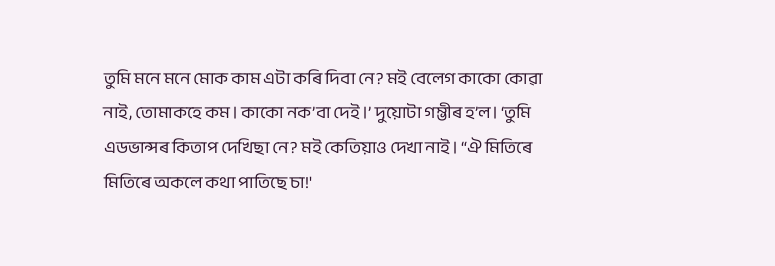তুমি মনে মনে মোক কাম এটা কৰি দিবা নে? মই বেলেগ কাকো কোৱা নাই, তোমাকহে কম। কাকো নক’বা দেই।’ দুয়োটা গম্ভীৰ হ’ল। ‘তুমি এডভান্সৰ কিতাপ দেখিছা নে? মই কেতিয়াও দেখা নাই। “ঐ মিতিৰে মিতিৰে অকলে কথা পাতিছে চা!'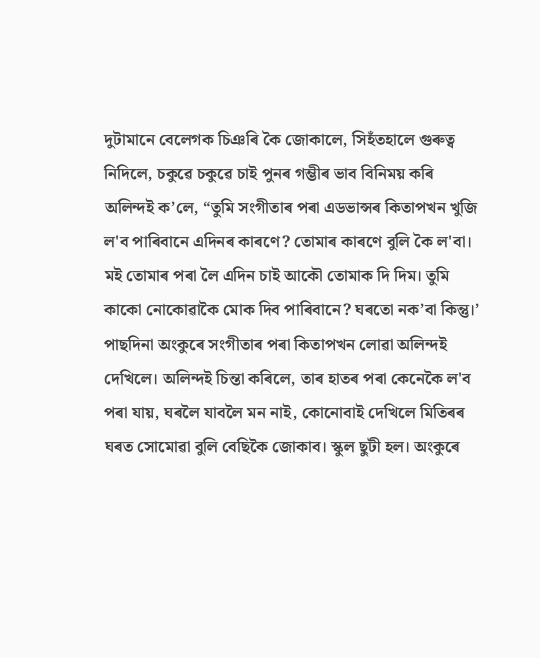দুটামানে বেলেগক চিঞৰি কৈ জোকালে, সিহঁতহালে গুৰুত্ব নিদিলে, চকুৱে চকুৱে চাই পুনৰ গম্ভীৰ ভাব বিনিময় কৰি অলিন্দই ক’লে, “তুমি সংগীতাৰ পৰা এডভান্সৰ কিতাপখন খুজি ল'ব পাৰিবানে এদিনৰ কাৰণে? তোমাৰ কাৰণে বুলি কৈ ল'বা। মই তোমাৰ পৰা লৈ এদিন চাই আকৌ তোমাক দি দিম। তুমি কাকো নোকোৱাকৈ মোক দিব পাৰিবানে? ঘৰতো নক’বা কিন্তু।’ পাছদিনা অংকুৰে সংগীতাৰ পৰা কিতাপখন লোৱা অলিন্দই দেখিলে। অলিন্দই চিন্তা কৰিলে, তাৰ হাতৰ পৰা কেনেকৈ ল'ব পৰা যায়, ঘৰলৈ যাবলৈ মন নাই, কোনোবাই দেখিলে মিতিৰৰ ঘৰত সোমোৱা বুলি বেছিকৈ জোকাব। স্কুল ছুটী হল। অংকুৰে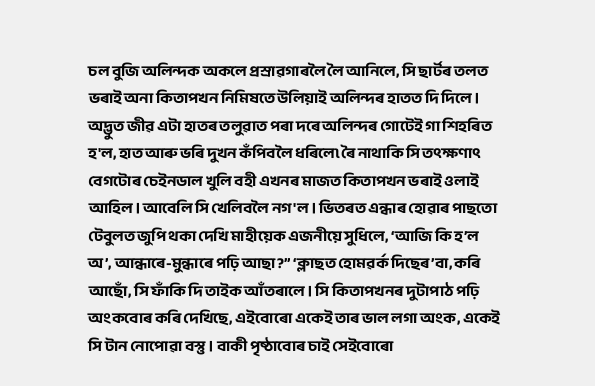চল বুজি অলিন্দক অকলে প্ৰস্ৰাৱগাৰলৈ লৈ আনিলে, সি ছাৰ্টৰ তলত ভৰাই অনা কিতাপখন নিমিষতে উলিয়াই অলিন্দৰ হাতত দি দিলে। অদ্ভুত জীৱ এটা হাতৰ তলুৱাত পৰা দৰে অলিন্দৰ গোটেই গা শিহৰিত হ'ল, হাত আৰু ভৰি দুখন কঁপিবলৈ ধৰিলে৷ ৰৈ নাথাকি সি তৎক্ষণাৎ বেগটোৰ চেইনডাল খুলি বহী এখনৰ মাজত কিতাপখন ভৰাই ওলাই আহিল। আবেলি সি খেলিবলৈ নগ'ল। ভিতৰত এন্ধাৰ হোৱাৰ পাছতো টেবুলত জুপি থকা দেখি মাহীয়েক এজনীয়ে সুধিলে, ‘আজি কি হ’ল অ’, আন্ধাৰে-মুন্ধাৰে পঢ়ি আছা?” ‘ক্লাছত হোমৱৰ্ক দিছেৰ’বা, কৰি আছোঁ, সি ফাঁকি দি তাইক আঁতৰালে। সি কিতাপখনৰ দুটাপাঠ পঢ়ি অংকবোৰ কৰি দেখিছে, এইবোৰো একেই তাৰ ভাল লগা অংক, একেই সি টান নোপোৱা বস্তু। বাকী পৃষ্ঠাবোৰ চাই সেইবোৰো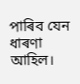পাৰিব যেন ধাৰণা আহিল।